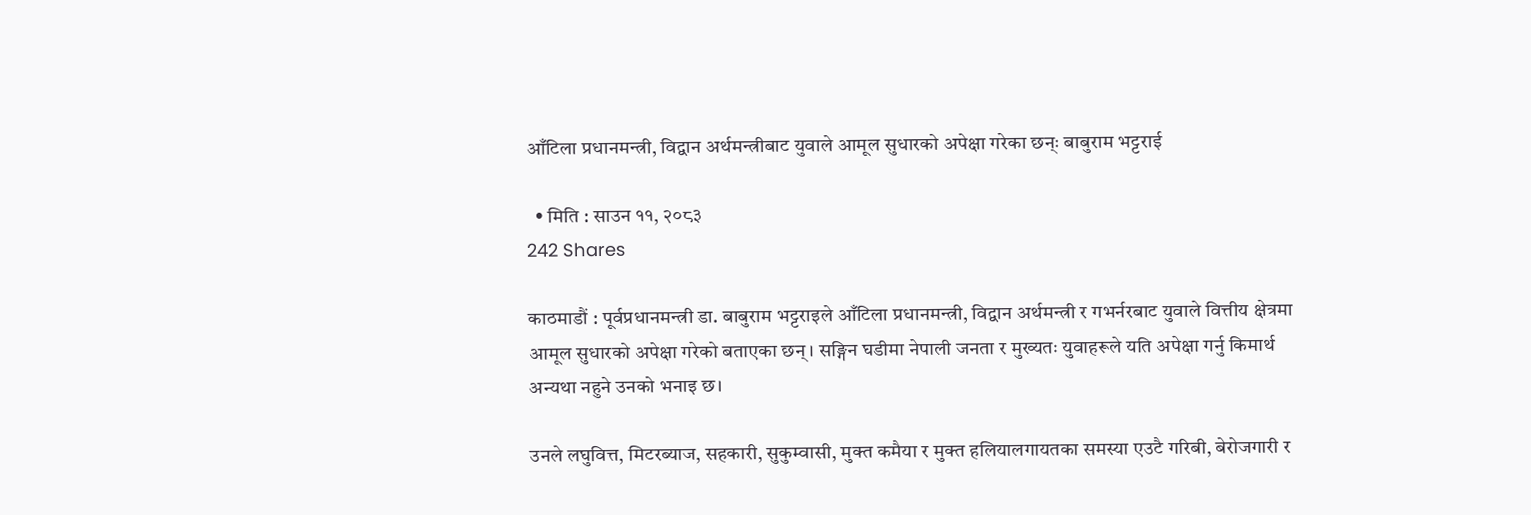आँटिला प्रधानमन्त्री, विद्वान अर्थमन्त्रीबाट युवाले आमूल सुधारको अपेक्षा गरेका छन्ः बाबुराम भट्टराई

  • मिति : साउन ११, २०८३
242 Shares

काठमाडौं : पूर्वप्रधानमन्त्री डा. बाबुराम भट्टराइले आँटिला प्रधानमन्त्री, विद्वान अर्थमन्त्री र गभर्नरबाट युवाले वित्तीय क्षेत्रमा आमूल सुधारको अपेक्षा गरेको बताएका छन्। सङ्गिन घडीमा नेपाली जनता र मुख्यतः युवाहरूले यति अपेक्षा गर्नु किमार्थ अन्यथा नहुने उनको भनाइ छ।

उनले लघुवित्त, मिटरब्याज, सहकारी, सुकुम्वासी, मुक्त कमैया र मुक्त हलियालगायतका समस्या एउटै गरिबी, बेरोजगारी र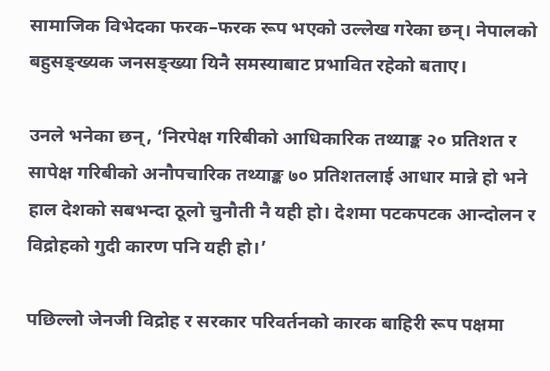सामाजिक विभेदका फरक–फरक रूप भएको उल्लेख गरेका छन्। नेपालको बहुसङ्ख्यक जनसङ्ख्या यिनै समस्याबाट प्रभावित रहेको बताए।

उनले भनेका छन्, ‘निरपेक्ष गरिबीको आधिकारिक तथ्याङ्क २० प्रतिशत र सापेक्ष गरिबीको अनौपचारिक तथ्याङ्क ७० प्रतिशतलाई आधार मान्ने हो भने हाल देशको सबभन्दा ठूलो चुनौती नै यही हो। देशमा पटकपटक आन्दोलन र विद्रोहको गुदी कारण पनि यही हो।’

पछिल्लो जेनजी विद्रोह र सरकार परिवर्तनको कारक बाहिरी रूप पक्षमा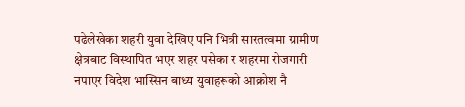पढेलेखेका शहरी युवा देखिए पनि भित्री सारतत्वमा ग्रामीण क्षेत्रबाट विस्थापित भएर शहर पसेका र शहरमा रोजगारी नपाएर विदेश भास्सिन बाध्य युवाहरूको आक्रोश नै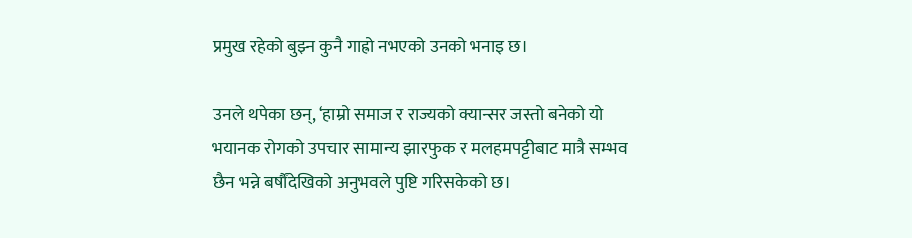प्रमुख रहेको बुझ्न कुनै गाह्रो नभएको उनको भनाइ छ।

उनले थपेका छन्, ‘हाम्रो समाज र राज्यको क्यान्सर जस्तो बनेको यो भयानक रोगको उपचार सामान्य झारफुक र मलहमपट्टीबाट मात्रै सम्भव छैन भन्ने बर्षौंदेखिको अनुभवले पुष्टि गरिसकेको छ।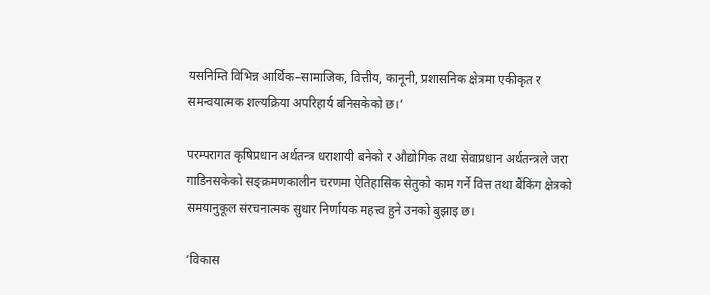यसनिम्ति विभिन्न आर्थिक–सामाजिक, वित्तीय, कानूनी, प्रशासनिक क्षेत्रमा एकीकृत र समन्वयात्मक शल्यक्रिया अपरिहार्य बनिसकेको छ।’

परम्परागत कृषिप्रधान अर्थतन्त्र धराशायी बनेको र औद्योगिक तथा सेवाप्रधान अर्थतन्त्रले जरा गाडिनसकेको सङ्क्रमणकालीन चरणमा ऐतिहासिक सेतुको काम गर्ने वित्त तथा बैंकिंग क्षेत्रको समयानुकूल संरचनात्मक सुधार निर्णायक महत्त्व हुने उनको बुझाइ छ।

‘विकास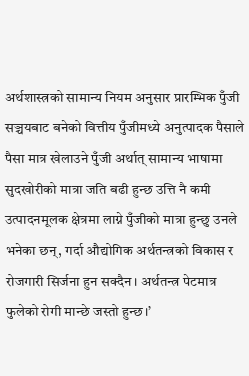अर्थशास्त्रको सामान्य नियम अनुसार प्रारम्भिक पुँजी सञ्चयबाट बनेको वित्तीय पुँजीमध्ये अनुत्पादक पैसाले पैसा मात्र खेलाउने पुँजी अर्थात् सामान्य भाषामा सुदखोरीको मात्रा जति बढी हुन्छ उत्ति नै कमी उत्पादनमूलक क्षेत्रमा लाग्ने पुँजीको मात्रा हुन्छु उनले भनेका छन्, गर्दा औद्योगिक अर्थतन्त्रको विकास र रोजगारी सिर्जना हुन सक्दैन। अर्थतन्त्र पेटमात्र फुलेको रोगी मान्छे जस्तो हुन्छ।’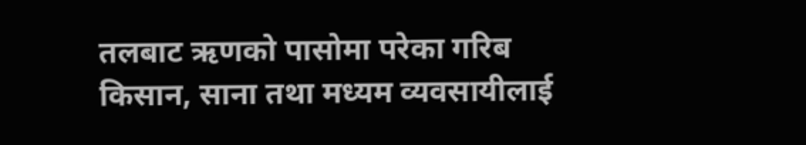तलबाट ऋणको पासोमा परेका गरिब किसान, साना तथा मध्यम व्यवसायीलाई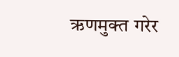ऋणमुक्त गरेर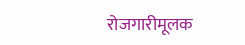रोजगारीमूलक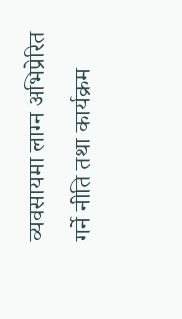व्यवसायमा लाग्न अभिप्रेरित गर्ने नीति तथा कार्यक्रम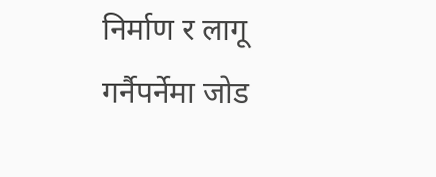निर्माण र लागू गर्नैपर्नेमा जोड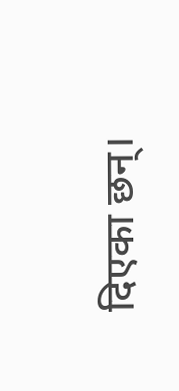दिएका छन्।